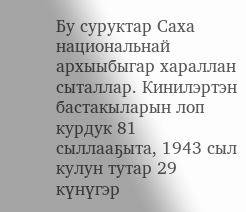Бу суруктар Саха национальнай архыыбыгар хараллан сыталлар. Кинилэртэн бастакыларын лоп курдук 81 сыллааҕыта, 1943 сыл кулун тутар 29 күнүгэр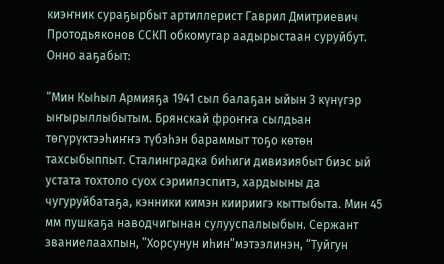киэҥник сураҕырбыт артиллерист Гаврил Дмитриевич Протодьяконов ССКП обкомугар аадырыстаан суруйбут. Онно ааҕабыт:

“Мин Кыһыл Армияҕа 1941 сыл балаҕан ыйын 3 күнүгэр ыҥырыллыбытым. Брянскай фроҥҥа сылдьан төгүрүктээһиҥҥэ түбэһэн бараммыт тоҕо көтөн тахсыбыппыт. Сталинградка биһиги дивизиябыт биэс ый устата тохтоло суох сэриилэспитэ, хардыыны да чугуруйбатаҕа, кэнники кимэн киириигэ кыттыбыта. Мин 45 мм пушкаҕа наводчигынан сулууспалыыбын. Сержант званиелаахпын, ”Хорсунун иһин”мэтээлинэн, “Туйгун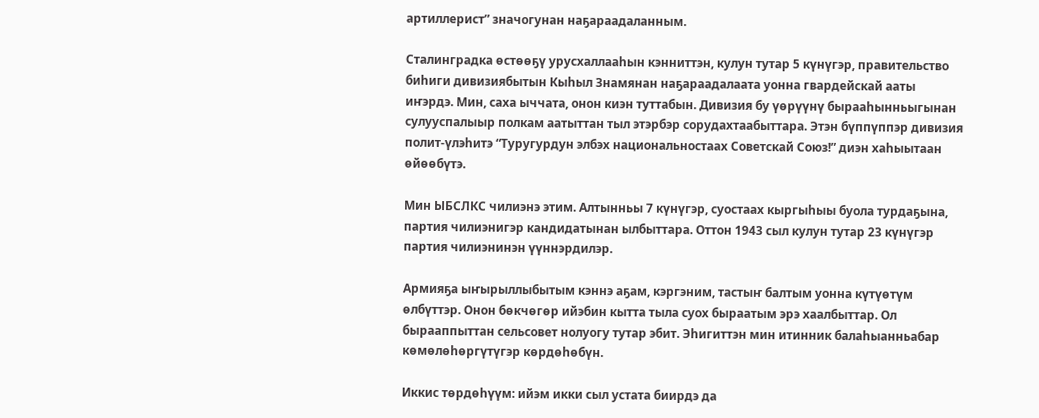артиллерист” значогунан наҕараадаланным.

Сталинградка өстөөҕү урусхаллааһын кэнниттэн, кулун тутар 5 күнүгэр, правительство биһиги дивизиябытын Кыһыл Знамянан наҕараадалаата уонна гвардейскай ааты иҥэрдэ. Мин, саха ыччата, онон киэн туттабын. Дивизия бу үөрүүнү бырааһынньыгынан сулууспалыыр полкам аатыттан тыл этэрбэр сорудахтаабыттара. Этэн бүппүппэр дивизия полит-үлэһитэ “Туругурдун элбэх национальностаах Советскай Союз!” диэн хаһыытаан өйөөбүтэ.

Мин ЫБСЛКС чилиэнэ этим. Алтынньы 7 күнүгэр, суостаах кыргыһыы буола турдаҕына, партия чилиэнигэр кандидатынан ылбыттара. Оттон 1943 сыл кулун тутар 23 күнүгэр партия чилиэнинэн үүннэрдилэр.

Армияҕа ыҥырыллыбытым кэннэ аҕам, кэргэним, тастыҥ балтым уонна күтүөтүм өлбүттэр. Онон бөкчөгөр ийэбин кытта тыла суох быраатым эрэ хаалбыттар. Ол бырааппыттан сельсовет нолуогу тутар эбит. Эһигиттэн мин итинник балаһыанньабар көмөлөһөргүтүгэр көрдөһөбүн.

Иккис төрдөһүүм: ийэм икки сыл устата биирдэ да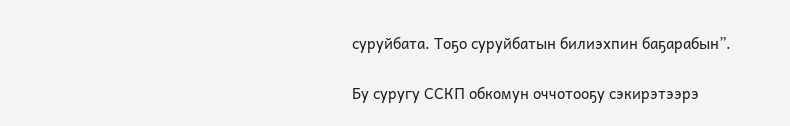суруйбата. Тоҕо суруйбатын билиэхпин баҕарабын”.

Бу суругу ССКП обкомун оччотооҕу сэкирэтээрэ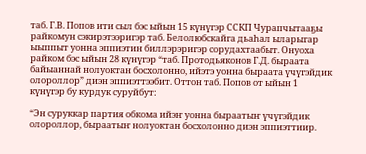таб. Г.В. Попов ити сыл бэс ыйын 15 күнүгэр ССКП Чурапчытааҕы райкомун сэкирэтээригэр таб. Белолюбскайга дьаһал ыларыгар ыыппыт уонна эппиэтин биллэрэригэр сорудахтаабыт. Онуоха райком бэс ыйын 28 күнүгэр “таб. Протодьяконов Г.Д. быраата байыаннай нолуоктан босхолонно, ийэтэ уонна быраата үчүгэйдик олороллор” диэн эппиэттээбит. Оттон таб. Попов от ыйын 1 күнүгэр бу курдук суруйбут:

“Эн суруккар партия обкома ийэҥ уонна быраатыҥ үчүгэйдик олороллор, быраатыҥ нолуоктан босхолонно диэн эппиэттиир.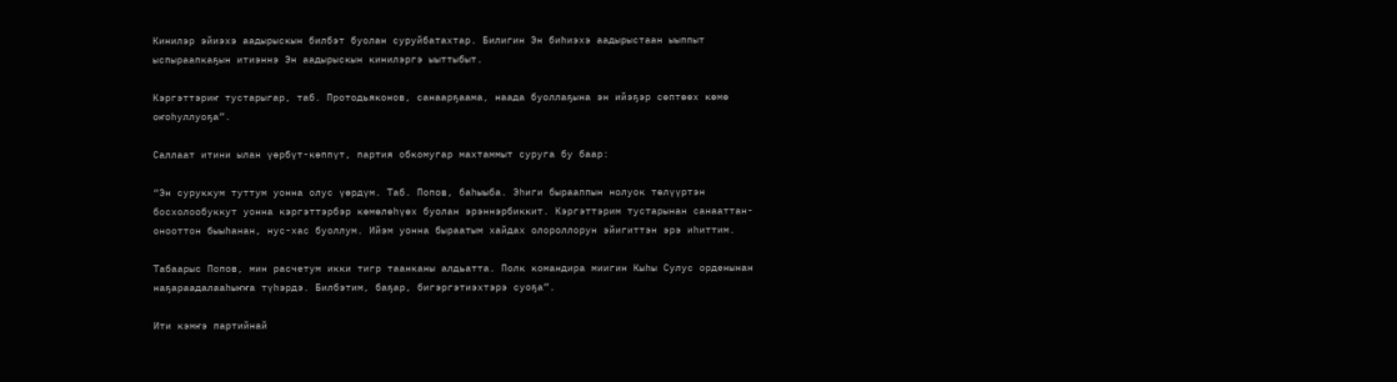Кинилэр эйиэхэ аадырыскын билбэт буолан суруйбатахтар. Билигин Эн биһиэхэ аадырыстаан ыыппыт ыспыраапкаҕын итиэннэ Эн аадырыскын кинилэргэ ыыттыбыт.

Кэргэттэриҥ тустарыгар, таб. Протодьяконов, санаарҕаама, наада буоллаҕына эн ийэҕэр сөптөөх көмө оҥоһуллуоҕа”.

Саллаат итини ылан үөрбүт-көппүт, партия обкомугар махтаммыт суруга бу баар:

“Эн суруккум туттум уонна олус үөрдүм. Таб. Попов, баһыыба. Эһиги бырааппын нолуок төлүүртэн босхолообуккут уонна кэргэттэрбэр көмөлөһүөх буолан эрэннэрбиккит. Кэргэттэрим тустарынан санааттан-онооттон быыһанан, нус-хас буоллум. Ийэм уонна быраатым хайдах олороллорун эйигиттэн эрэ иһиттим.

Табаарыс Попов, мин расчетум икки тигр таанканы алдьатта. Полк командира миигин Кыһы Сулус орденынан наҕараадалааһыҥҥа түһэрдэ. Билбэтим, баҕар, бигэргэтиэхтэрэ суоҕа”.

Ити кэмҥэ партийнай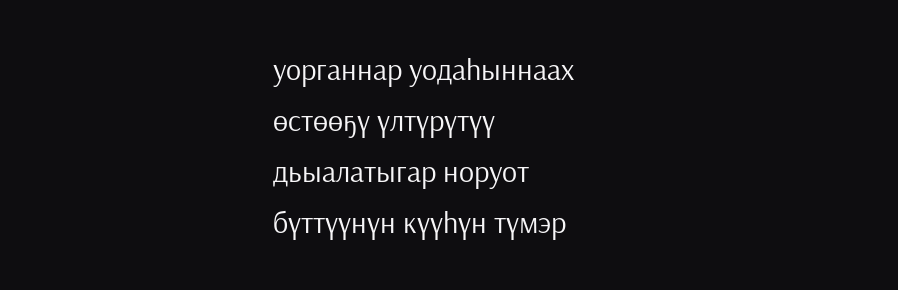уорганнар уодаһыннаах өстөөҕү үлтүрүтүү дьыалатыгар норуот бүттүүнүн күүһүн түмэр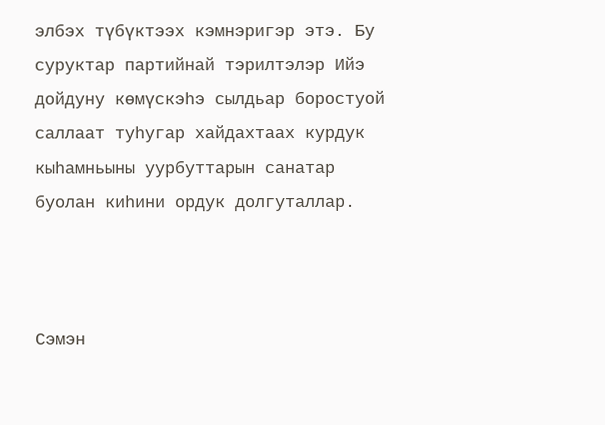элбэх түбүктээх кэмнэригэр этэ. Бу суруктар партийнай тэрилтэлэр Ийэ дойдуну көмүскэһэ сылдьар боростуой саллаат туһугар хайдахтаах курдук кыһамньыны уурбуттарын санатар буолан киһини ордук долгуталлар.



Сэмэн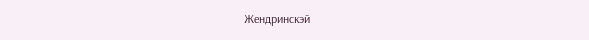Жендринскэй